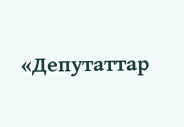«Депутаттар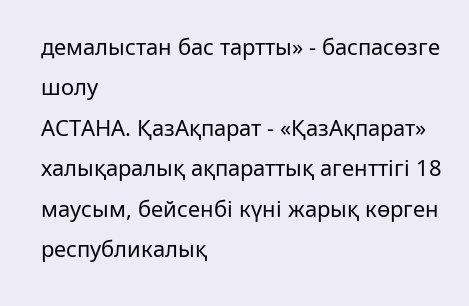демалыстан бас тартты» - баспасөзге шолу
АСТАНА. ҚазАқпарат - «ҚазАқпарат» халықаралық ақпараттық агенттігі 18 маусым, бейсенбi күні жарық көрген республикалық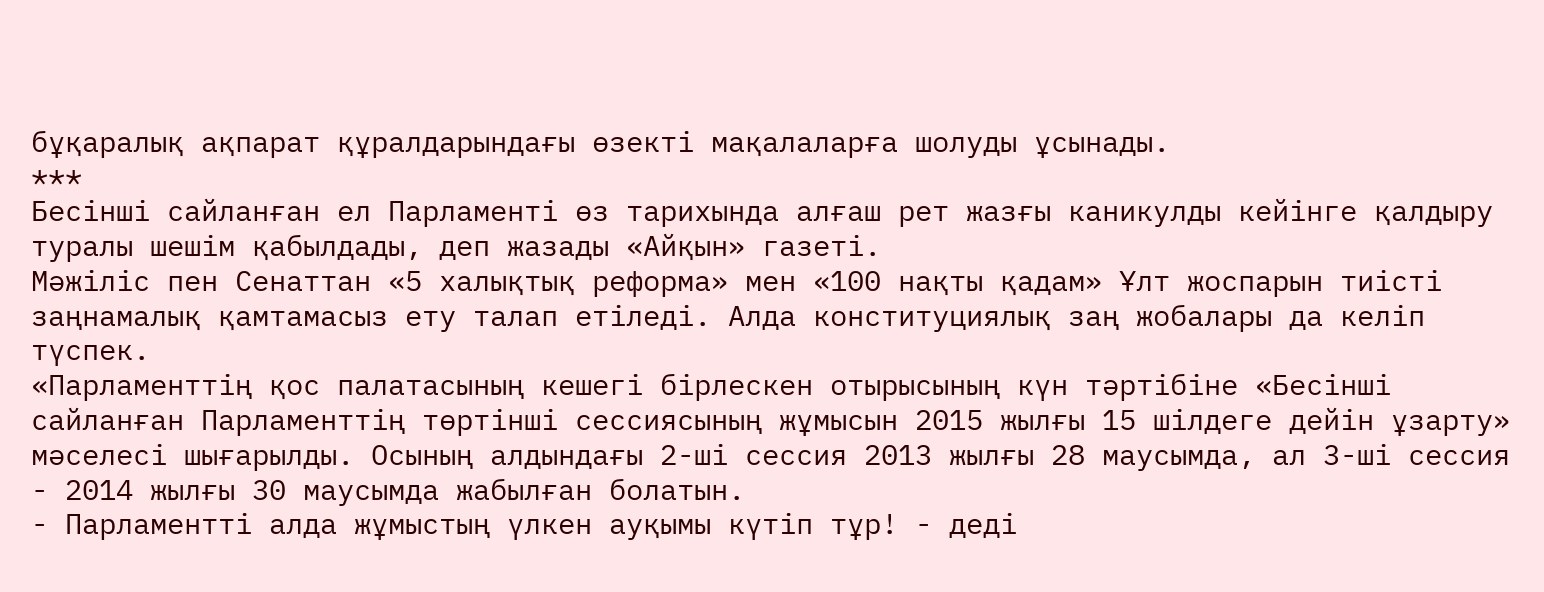бұқаралық ақпарат құралдарындағы өзекті мақалаларға шолуды ұсынады.
***
Бесінші сайланған ел Парламенті өз тарихында алғаш рет жазғы каникулды кейінге қалдыру туралы шешім қабылдады, деп жазады «Айқын» газетi.
Мәжіліс пен Сенаттан «5 халықтық реформа» мен «100 нақты қадам» Ұлт жоспарын тиісті заңнамалық қамтамасыз ету талап етіледі. Алда конституциялық заң жобалары да келіп түспек.
«Парламенттің қос палатасының кешегі бірлескен отырысының күн тәртібіне «Бесінші сайланған Парламенттің төртінші сессиясының жұмысын 2015 жылғы 15 шілдеге дейін ұзарту» мәселесі шығарылды. Осының алдындағы 2-ші сессия 2013 жылғы 28 маусымда, ал 3-ші сессия - 2014 жылғы 30 маусымда жабылған болатын.
- Парламентті алда жұмыстың үлкен ауқымы күтіп тұр! - деді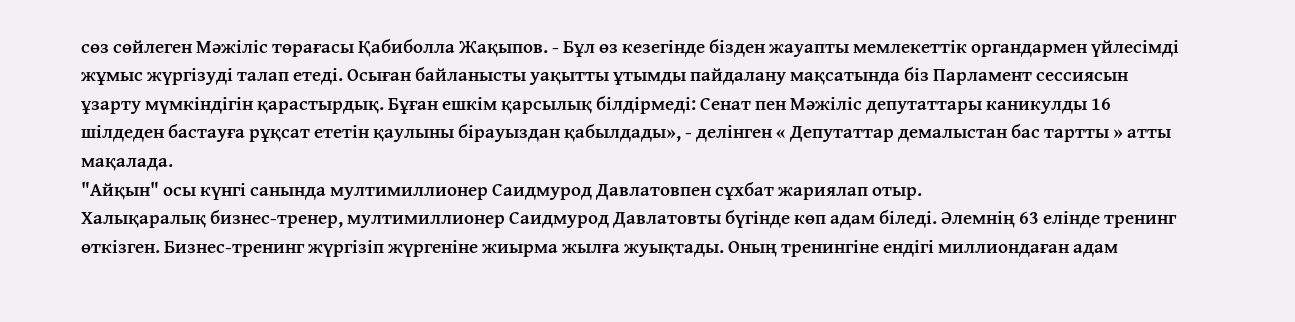сөз сөйлеген Мәжіліс төрағасы Қабиболла Жақыпов. - Бұл өз кезегінде бізден жауапты мемлекеттік органдармен үйлесімді жұмыс жүргізуді талап етеді. Осыған байланысты уақытты ұтымды пайдалану мақсатында біз Парламент сессиясын ұзарту мүмкіндігін қарастырдық. Бұған ешкім қарсылық білдірмеді: Сенат пен Мәжіліс депутаттары каникулды 16 шілдеден бастауға рұқсат ететін қаулыны бірауыздан қабылдады», - делiнген « Депутаттар демалыстан бас тартты » атты мақалада.
"Айқын" осы күнгi санында мултимиллионер Саидмурод Давлатовпен сұхбат жариялап отыр.
Халықаралық бизнес-тренер, мултимиллионер Саидмурод Давлатовты бүгінде көп адам біледі. Әлемнің 63 елінде тренинг өткізген. Бизнес-тренинг жүргізіп жүргеніне жиырма жылға жуықтады. Оның тренингіне ендігі миллиондаған адам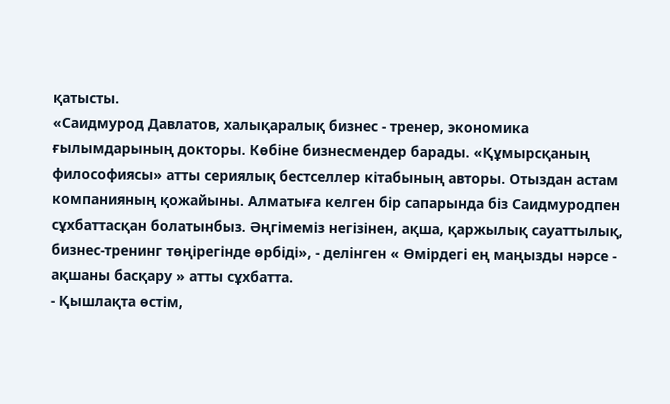қатысты.
«Саидмурод Давлатов, халықаралық бизнес - тренер, экономика ғылымдарының докторы. Көбіне бизнесмендер барады. «Құмырсқаның философиясы» атты сериялық бестселлер кітабының авторы. Отыздан астам компанияның қожайыны. Алматыға келген бір сапарында біз Саидмуродпен сұхбаттасқан болатынбыз. Әңгімеміз негізінен, ақша, қаржылық сауаттылық, бизнес-тренинг төңірегінде өрбіді», - делiнген « Өмiрдегi ең маңызды нәрсе - ақшаны басқару » атты сұхбатта.
- Қышлақта өстім,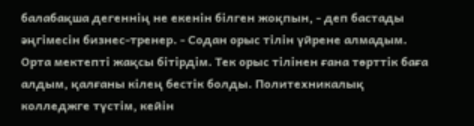балабақша дегеннің не екенін білген жоқпын, - деп бастады әңгімесін бизнес-тренер. - Содан орыс тілін үйрене алмадым. Орта мектепті жақсы бітірдім. Тек орыс тілінен ғана төрттік баға алдым, қалғаны кілең бестік болды. Политехникалық колледжге түстім, кейін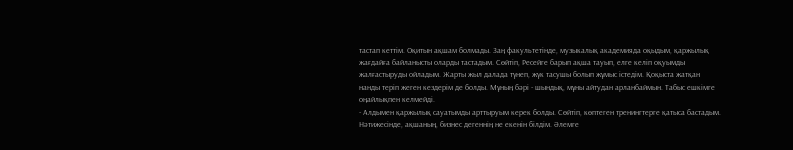тастап кеттім. Оқитын ақшам болмады. Заң факультетінде, музыкалық академияда оқыдым, қаржылық жағдайға байланысты оларды тастадым. Сөйтіп, Ресейге барып ақша тауып, елге келіп оқуымды жалғастыруды ойладым. Жарты жыл далада түнеп, жүк тасушы болып жұмыс істедім. Қоқыста жатқан нанды теріп жеген кездерім де болды. Мұның бәрі - шындық, мұны айтудан арланбаймын. Табыс ешкімге оңайлықпен келмейді.
- Алдымен қаржылық сауатымды арттыруым керек болды. Сөйтіп, көптеген тренингтерге қатыса бастадым. Нәтижесінде, ақшаның, бизнес дегеннің не екенін білдім. Әлемге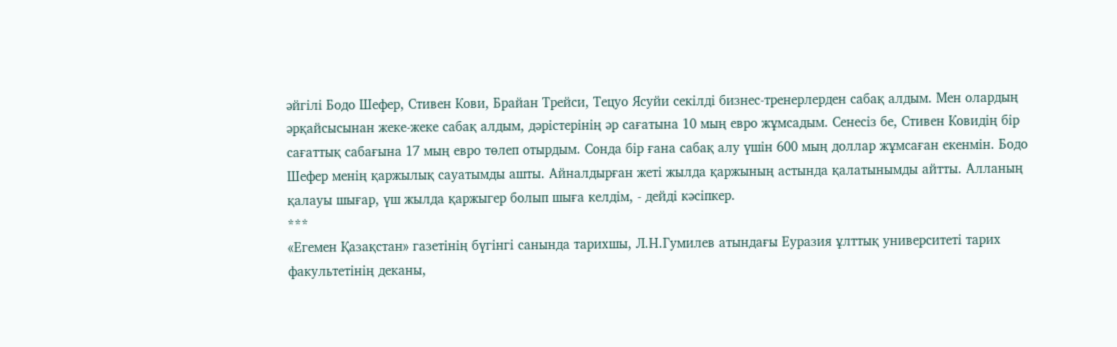әйгілі Бодо Шефер, Стивен Кови, Брайан Трейси, Тецуо Ясуйи секілді бизнес-тренерлерден сабақ алдым. Мен олардың әрқайсысынан жеке-жеке сабақ алдым, дәрістерінің әр сағатына 10 мың евро жұмсадым. Сенесіз бе, Стивен Ковидің бір сағаттық сабағына 17 мың евро төлеп отырдым. Сонда бір ғана сабақ алу үшін 600 мың доллар жұмсаған екенмін. Бодо Шефер менің қаржылық сауатымды ашты. Айналдырған жеті жылда қаржының астында қалатынымды айтты. Алланың қалауы шығар, үш жылда қаржыгер болып шыға келдім, - дейдi кәсiпкер.
***
«Егемен Қазақстан» газетiнiң бүгiнгi санында тарихшы, Л.Н.Гумилев атындағы Еуразия ұлттық университеті тарих факультетінің деканы,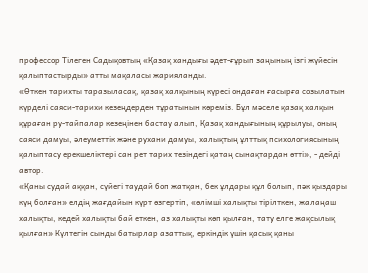профессор Тілеген Садықовтың «Қазақ хандығы әдет-ғұрып заңының ізгі жүйесін қалыптастырды» атты мақаласы жарияланды.
«Өткен тарихты таразыласақ, қазақ халқының күресі ондаған ғасырға созылатын күрделі саяси-тарихи кезеңдерден тұратынын көреміз. Бұл мәселе қазақ халқын құраған ру-тайпалар кезеңінен бастау алып, Қазақ хандығының құрылуы, оның саяси дамуы, әлеуметтік және рухани дамуы, халықтың ұлттық психологиясының қалыптасу ерекшеліктері сан рет тарих тезіндегі қатаң сынақтардан өтті», - дейдi автор.
«Қаны судай аққан, сүйегі таудай боп жатқан, бек ұлдары құл болып, пәк қыздары күң болған» елдің жағдайын күрт өзгертіп, «өлімші халықты тірілткен, жалаңаш халықты, кедей халықты бай еткен, аз халықты көп қылған, тату елге жақсылық қылған» Күлтегін сынды батырлар азаттық, еркіндік үшін қасық қаны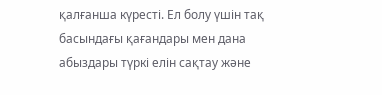қалғанша күресті. Ел болу үшін тақ басындағы қағандары мен дана абыздары түркі елін сақтау және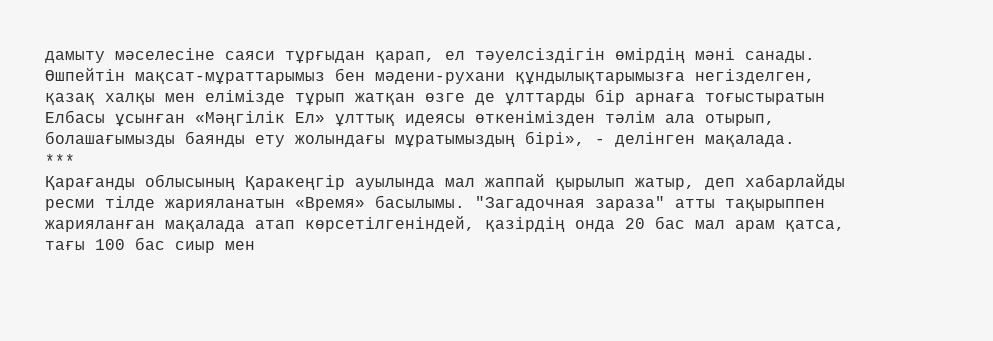дамыту мәселесіне саяси тұрғыдан қарап, ел тәуелсіздігін өмірдің мәні санады. Өшпейтін мақсат-мұраттарымыз бен мәдени-рухани құндылықтарымызға негізделген, қазақ халқы мен елімізде тұрып жатқан өзге де ұлттарды бір арнаға тоғыстыратын Елбасы ұсынған «Мәңгілік Ел» ұлттық идеясы өткенімізден тәлім ала отырып, болашағымызды баянды ету жолындағы мұратымыздың бірі», - делiнген мақалада.
***
Қарағанды облысының Қаракеңгiр ауылында мал жаппай қырылып жатыр, деп хабарлайды ресми тiлде жарияланатын «Время» басылымы. "Загадочная зараза" атты тақырыппен жарияланған мақалада атап көрсетiлгенiндей, қазiрдiң онда 20 бас мал арам қатса, тағы 100 бас сиыр мен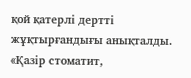қой қатерлi дерттi жұқтырғандығы анықталды.
«Қазір стоматит,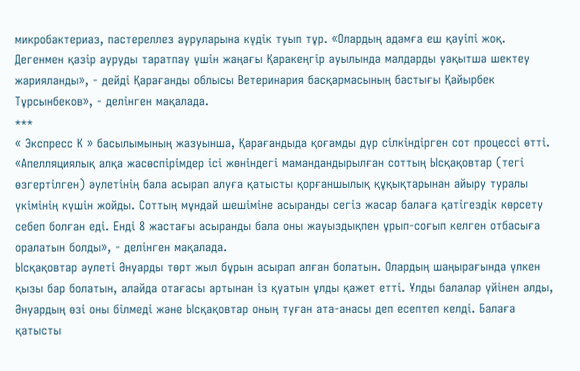микробактериаз, пастереллез ауруларына күдік туып тұр. «Олардың адамға еш қауiпi жоқ. Дегенмен қазір ауруды таратпау үшін жаңағы Қаракеңгір ауылында малдарды уақытша шектеу жарияланды», - дейді Қарағанды облысы Ветеринария басқармасының бастығы Қайырбек Тұрсынбеков», - делiнген мақалада.
***
« Экспресс К » басылымының жазуынша, Қарағандыда қоғамды дүр сiлкiндiрген сот процессi өттi. «Апелляциялық алқа жасөспiрiмдер iсi жөнiндегi мамандандырылған соттың Ысқақовтар (тегi өзгертiлген) әулетiнiң бала асырап алуға қатысты қорғаншылық құқықтарынан айыру туралы үкiмiнiң күшiн жойды. Соттың мұндай шешiмiне асыранды сегiз жасар балаға қатiгездiк көрсету себеп болған едi. Ендi 8 жастағы асыранды бала оны жауыздықпен ұрып-соғып келген отбасыға оралатын болды», - делiнген мақалада.
Ысқақовтар әулетi Әнуарды төрт жыл бұрын асырап алған болатын. Олардың шаңырағында үлкен қызы бар болатын, алайда отағасы артынан iз қуатын ұлды қажет еттi. Ұлды балалар үйiнен алды, Әнуардың өзi оны бiлмедi және Ысқақовтар оның туған ата-анасы деп есептеп келдi. Балаға қатысты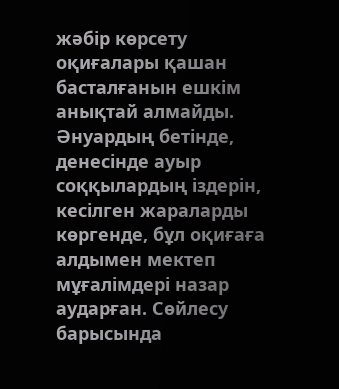жәбiр көрсету оқиғалары қашан басталғанын ешкiм анықтай алмайды. Әнуардың бетiнде, денесiнде ауыр соққылардың iздерiн, кесiлген жараларды көргенде, бұл оқиғаға алдымен мектеп мұғалiмдерi назар аударған. Сөйлесу барысында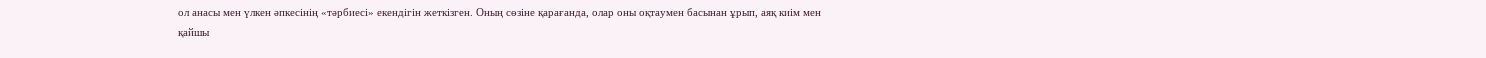ол анасы мен үлкен әпкесiнiң «тәрбиесi» екендiгiн жеткiзген. Оның сөзiне қарағанда, олар оны оқтаумен басынан ұрып, аяқ киiм мен қайшы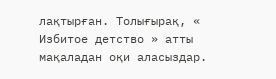лақтырған. Толығырақ, « Избитое детство » атты мақаладан оқи аласыздар.